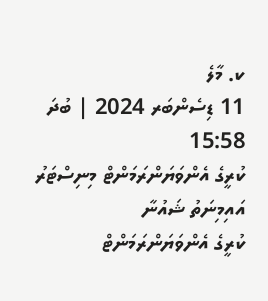ކ. މާލެ
11 ޑިސެންބަރ 2024 | ބުދަ 15:58
ކުރީގެ އެންވަޔަންރަމަންޓް މިނިސްޓަރު އައިމިނަތު ޝައުނާ
ކުރީގެ އެންވަޔަންރަމަންޓް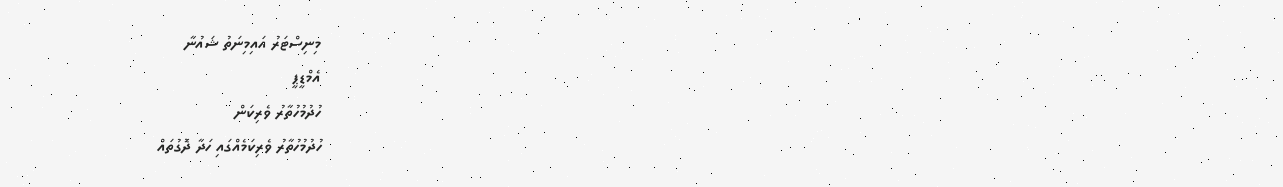މިނިސްޓަރު އައިމިނަތު ޝައުނާ
އެމްޑީޕީ
ހުދުމުހުތާރު ވެރިކަން
ހުދުމުހުތާރު ވެރިކަމެއްގައި ހަދާ ދޮގުތައް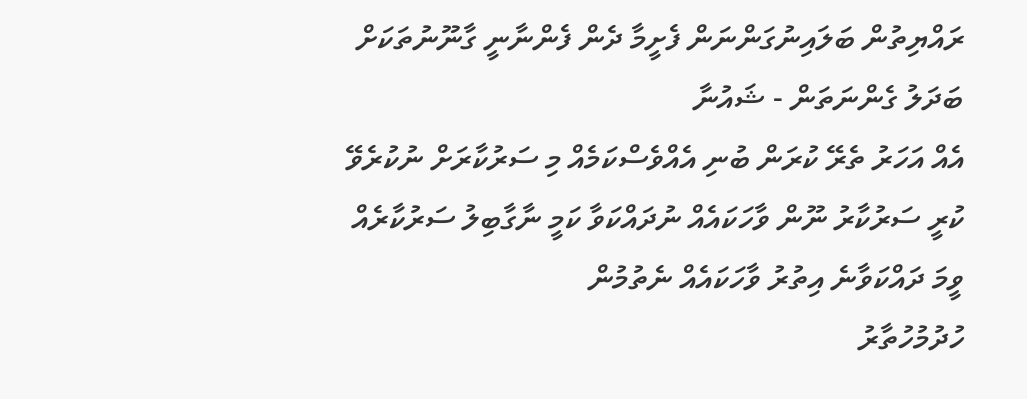ރައްޔިތުން ބަލައިނުގަންނަން ފެށީމާ ދެން ފެންނާނީ ގާނޫނުތަކަށް ބަދަލު ގެންނަތަން - ޝައުނާ
އެއް އަހަރު ތެރޭ ކުރަން ބުނި އެއްވެސްކަމެއް މި ސަރުކާރަށް ނުކުރެވޭ
ކުރީ ސަރުކާރު ނޫން ވާހަކައެއް ނުދައްކަވާ ކަމީ ނާގާބިލު ސަރުކާރެއް ވީމަ ދައްކަވާނެ އިތުރު ވާހަކައެއް ނެތުމުން
ހުދުމުހުތާރު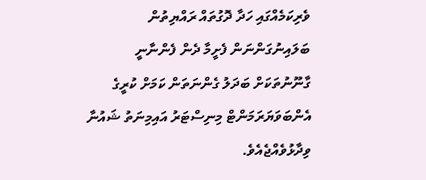ވެރިކަމެއްގައި ހަދާ ދޮގުތައް ރައްޔިތުން ބަލައިނުގަންނަން ފެށީމާ ދެން ފެންނާނީ ގާނޫނުތަކަށް ބަދަލު ގެންނަތަން ކަމަށް ކުރީގެ އެންބަވަޔަރަމަންޓް މިނިސްޓަރު އައިމިނަތު ޝައުނާ ވިދާޅުވެއްޖެއެވެ.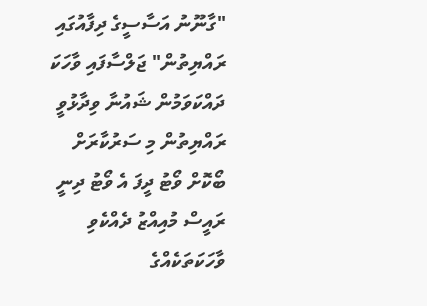"ގާނޫނު އަސާސީގެ ދިފާއުގައި ރައްޔިތުން" ޖަލްސާފައި ވާހަކަ ދައްކަވަމުން ޝައުނާ ވިދާޅުވީ ރައްޔިތުން މި ސަރުކާރަށް ބޯކޮށް ވޯޓު ދީފަ އެ ވޯޓު ދިނީ ރައީސް މުއިއްޒު ދެއްކެވި ވާހަކަތަކެއްގެ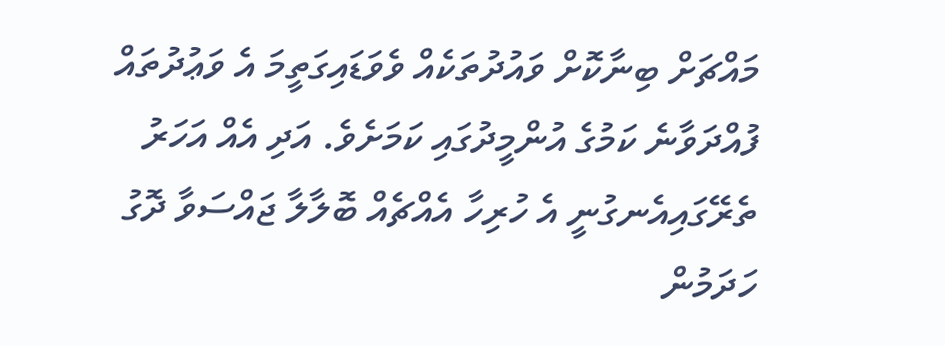މައްޗަށް ބިނާކޮށް ވައުދުތަކެއް ވެވަޑައިގަތީމަ އެ ވަޢުދުތައް ފުއްދަވާނެ ކަމުގެ އުންމީދުގައި ކަމަށެވެ. އަދި އެއް އަހަރު ތެރޭގައިއެނގުނީ އެ ހުރިހާ އެއްޗެއް ބޮލާލާ ޖައްސަވާ ދޮގު ހަދަމުން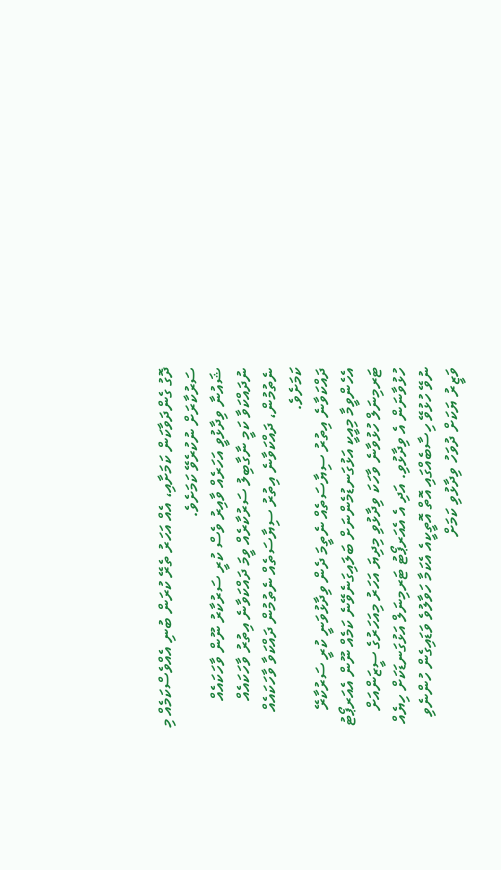ދޮގު ގެންދަވާކަން ކަމަށާއި، އެއް އަހަރު ތެރޭ ކުރަން ބުނި އެއްވެސްކަމެއް މި ސަރުކާރަށް ނުކުރެވޭ ކަމަށެވެ.
ޝައުނާ ވިދާޅުވީ އަހަރެއް ވާއިރު ވެސް ކުރީ ސަރުކާރު ނޫން ވާހަކައެއް ނުދައްކަވާ ކަމީ ނާގާބިލު ސަރުކާރެއް ވީމަ ދައްކަވާނެ އިތުރު ވާހަކައެއް ނެތުމުން، ދައްކަވާނެ އިތުރު ސިޔާސަތެއް ނެތުމުން ދައްކަވާ ވާހަކައެއް ކަމަށެވެ.
ދައްކަވާނެ އިތުރު ސިޔާސަތެއް ނެތީމަ ދެން ވިދާޅުވަނީ ކުރީ ސަރުކާރޭ އެހެންވީމާ މިއީކީ އަޅުގަނޑުމެންނަށް ބަލައިގަނެވޭނެ ކަމެއް ނޫން އެއަރޕޯޓު ޓަރމިނަލް ހުޅުވާނެ ވާހަކަ ވިދާޅުވި މިދިޔަ އަހަރު މިއަހަރުގެ ސީޒަންއަށް ހުޅުވާނަން އެ ވިދާޅުވި. އަދި އެ އެއަރޕޯޓު ޓަރމިނަލް އަޅުގަނޑަކަށް ހިޔެއް ނުވޭ ހުޅުވޭ ހިސާބެއްގައި އޮތް އޮތީކީއެ އެކަމާ ހަވާލުވެ ވަޑައިގެން ހުންނެވި ވަޒީރު ޔަކަށް ދުވަހު ވިދާޅުވި ކަމަށް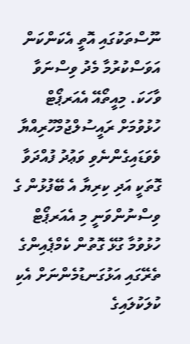ނޫސްތަކުގައި އޮތީ އެކަންކަން އަވަސްކުރުމާ މެދު ވިސްނަވާ ވާހަކަ. މިއީތޯއޭ އެއަރޕޯޓް ހުޅުވުމަށް ރައީސުލްޖުމްހޫރިއްޔާ ވެވަޑައިގެންނެވި ވަޢުދު ފުއްދަވާ ގޮތަކީ އަދި ކިރިޔާ އެ ބޭފުޅުން ގެ ވިސްނުންވަނީ މި އެއަރޕޯޓް ހުޅުވުމާ ގުޅޭ ގޮތުން ކެމްޕެއިންގެ ތެރޭގައި އަޅުގަނޑުމެންނަށް އެކި ކުލަކުލައިގެ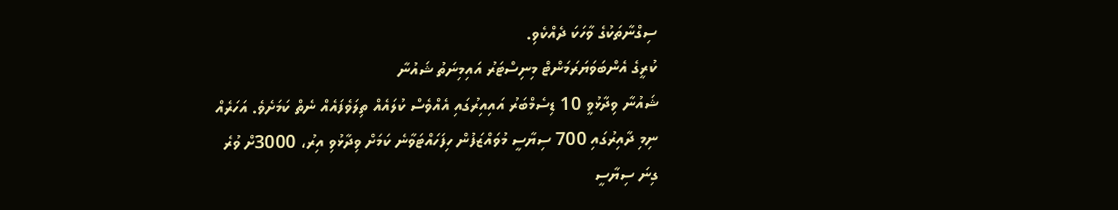ސިގްނާތަކުގެ ވާހަކަ ދެއްކެވި.
ކުރީގެ އެންބަވަޔަރަމަންޓް މިނިސްޓަރު އައިމިނަތު ޝައުނާ
ޝައުނާ ވިދާޅުވީ 10 ޑިސެމްބަރު އައިއިރުގައި އެއްވެސް ކުލައެއް ތިލަވެފައެއް ނެތް ކަމަށެވެ. އަހަރެއް ނިމި ދާއިރުގައި 700 ސިޔާސީ މުވައްޒަފުން ހިފަހައްޓަވާނެ ކަމަށް ވިދާޅުވި އިރު، 3000ށް ވުރެ ގިނަ ސިޔާސީ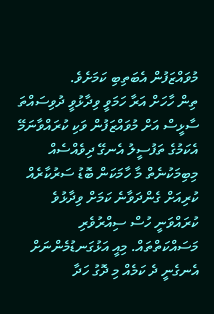މުވައްޒަފުން އެބަތިބި ކަމަށެވެ.
ތިން ހާހަށް އަރާ ހަމަވީ ވިދާޅުވީ ދުވިސައްތަ ސާޅީސް އަށް މުވައްޒަފުން ވަކި ކުރައްވާނަމޭ އެކަމުގެ ތަފުސީލު އެނގޭ ދިވެއްސެއް މިބިމަކުނެތް މާ ހާމަކަން ބޮޑު ސަރުކާރެއް ކުރިއަށް ގެންދަވާނެ ކަމަށް ވިދާޅުވެ ކުރައްވަނީ ހުސް ސިއްރުވެރި މަސައްކަތްތައް. މިއީ އަޅުގަނޑުމެންނަށް އެނގެނީ ދެ ކަމެއް މި ދޮގު ހަދާ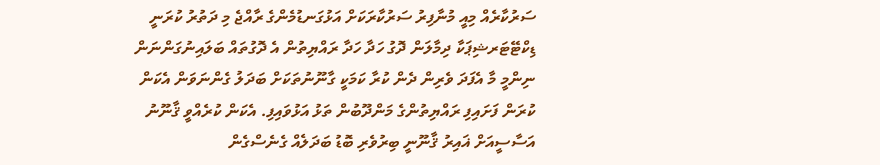ސަރުކާރެއް މިއީ މުނާފިރު ސަރުކާރަކަށް އަޅުގަނޑުމެންގެ ރާއްޖެ މި ދަތުރު ކުރަނީ ޑިކްޓޭޓަރޝިޕަކާ ދިމާލަން ދޮގު ހަދާ ހަދާ ރައްޔިތުން އެ ދޮގުތައް ބަލައިނުގަންނަން ނިންމީ މާ އެފަދަ ވެރިން ދެން ކުރާ ކަމަކީ ގާނޫނުތަކަށް ބަދަލު ގެންނަވަން އެކަން ކުރަން ފަށައިފި ރައްޔިތުންގެ މަންދޫބުން ތަޅު އަޅުވައިފި. އެކަން ކުރެއްވީ ޤާނޫނު އަސާސީއަށް ޣައިރު ޤާނޫނީ ބިރުވެރި ބޮޑު ބަދަލެއް ގެނެސްގެން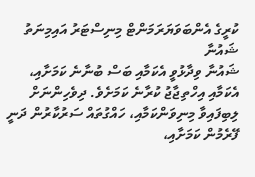ކުރީގެ އެންބަވަޔަރަމަންޓް މިނިސްޓަރު އައިމިނަތު ޝައުނާ
ޝައުނާ ވިދާޅުވީ އެކަމާއި ބަސް ބުނާނެ ކަމަށާއި، އެކަމާއި އިހްތިޖާޖު ކުރާނެ ކަމަށެވެ. ދިވެހިންނަށް ލިބިފައިވާ މިނިވަންކަމާއި، ހައްގުތައް ސަރުކާރުން ދަނީ ފޭރެމުން ކަމަށާއި،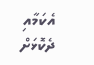އެކަމާއި ދެކޮޅަށް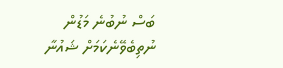ބަސް ނުބުނެ މަޑުން ނުތިބެވޭނެކަމަށް ޝައުނާ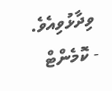ވިދާޅުވިއެވެ.
- ކޮމެންޓް